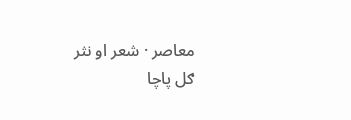معاصر · شعر او نثر
ګل پاچا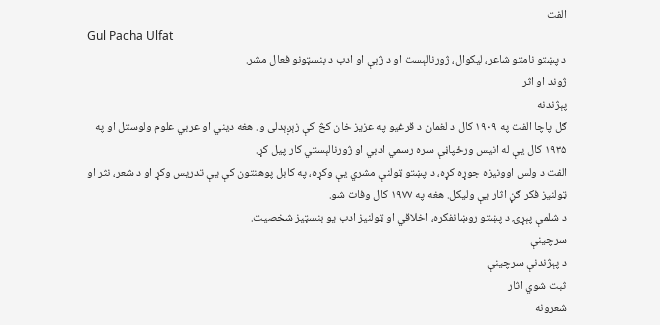الفت
Gul Pacha Ulfat
د پښتو نامتو شاعر، لیکوال، ژورنالېست او د ژبې او ادب د بنسټونو فعال مشر.
ژوند او اثر
پېژندنه
ګل پاچا الفت په ۱۹۰۹ کال د لغمان د قرغیو په عزیز خان کڅ کې زېږېدلی و. هغه دیني او عربي علوم ولوستل او په ۱۹۳۵ کال یې له انیس ورځپاڼې سره رسمي ادبي او ژورنالېستي کار پیل کړ.
الفت د ولس اوونیزه جوړه کړه، د پښتو ټولنې مشري یې وکړه، په کابل پوهنتون کې یې تدریس وکړ او د شعر، نثر او ټولنیز فکر ګڼ اثار یې ولیکل. هغه په ۱۹۷۷ کال وفات شو.
د شلمې پېړۍ د پښتو روښانفکره، اخلاقي او ټولنیز ادب یو بنسټیز شخصیت.
سرچینې
د پېژندنې سرچینې
ثبت شوي اثار
شعرونه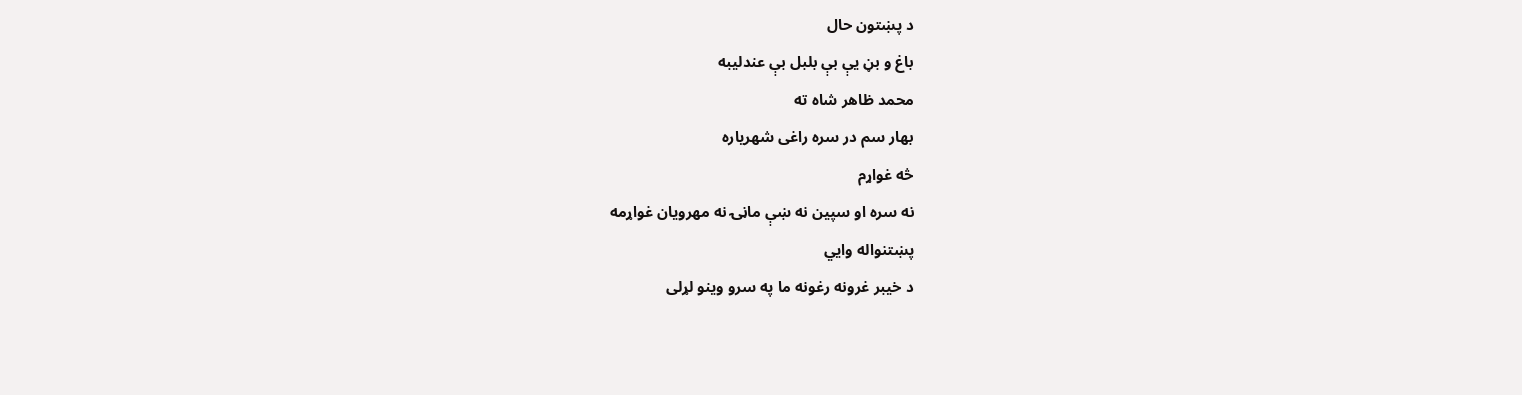د پښتون حال
باغ و بڼ يې بې بلبل بې عندليبه
محمد ظاهر شاه ته
بهار سم در سره راغی شهرياره
څه غواړم
نه سره او سپين نه ښې ماڼۍ نه مهرويان غواړمه
پښتنواله وايي
د خيبر غرونه رغونه ما په سرو وينو لړلی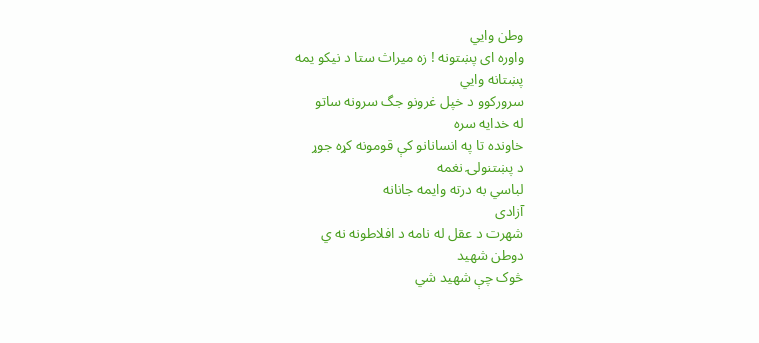وطن وايي
واوره ای پښتونه ! زه ميراث ستا د نيکو يمه
پښتانه وايي
سرورکوو د خپل غرونو جگ سرونه ساتو
له خدايه سره
خاونده تا په انسانانو کې قومونه کړه جوړ
د پښتنولۍ نغمه
لباسي به درته وايمه جانانه
آزادی
شهرت د عقل له نامه د افلاطونه نه ي
دوطن شهيد
څوک چې شهيد شي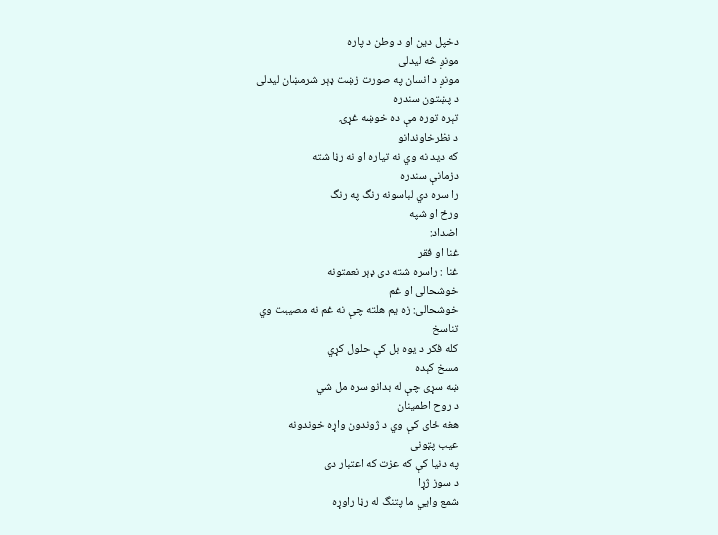دخپل دين او د وطن د پاره
مونږ څه ليدلی
مونږ د انسان په صورت زښت ډېر شرمښان ليدلی
د پښتون سندره
تېره توره مې ده خوښه غړۍ
د نظرخاوندانو
که ديد نه وي نه تياره او نه رڼا شته
دزمانې سندره
را سره دي لباسونه رنگ په رنگ
ورځ او شپه
اضداد:
غنا او فقر
غنا : راسره شته دی ډېر نعمتونه
خوشحالی او غم
خوشحالی: زه يم هلته چې نه غم نه مصيبت وي
تناسخ
کله فکر د يوه بل کې حلول کړي
مسخ کېده
ښه سړی چې له بدانو سره مل شي
د روح اطمينان
هغه ځای کې وي د ژوندون واړه خوندونه
عيب پټونی
په دنيا کې که عزت که اعتبار دی
د سوز ژړا
شمع وايي ما پتنگ له رڼا راوړه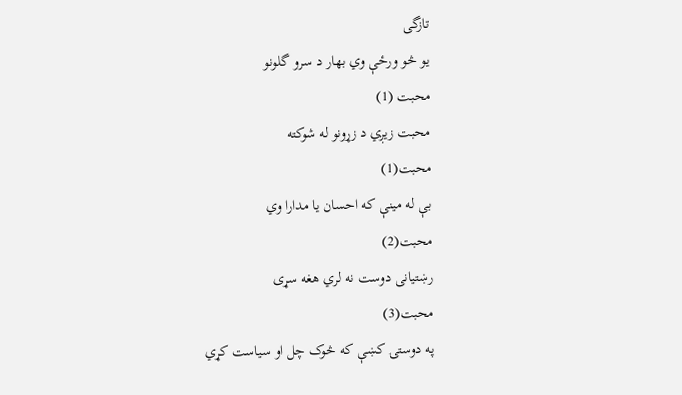تازگی
يو څو ورځې وي بهار د سرو گلونو
محبت (1)
محبت زيږي د زړونو له شوکته
محبت(1)
بې له مينې که احسان يا مدارا وي
محبت(2)
رښتيانی دوست نه لري هغه سړی
محبت(3)
په دوستۍ کښې که څوک چل او سياست کړي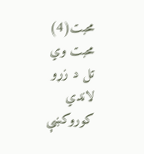محبت(4)
محبت وي تل د زړو لاندي کوروکښې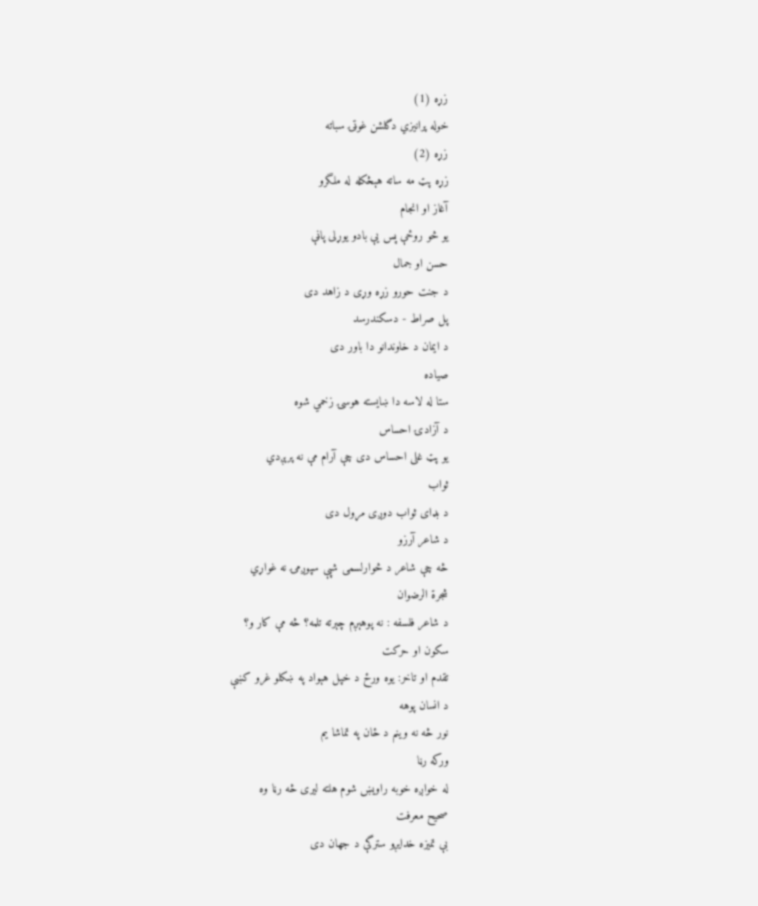زړه (1)
خوله پرانيزي دگلشن غوټۍ سباته
زړه (2)
زړه پټ مه ساته هېڅکله له ملگرو
آغاز او انجام
يو څو روځې پس يې بادو يوړلی پاڼې
حسن او جمال
د جنت حورو زړه وړی د زاهد دی
پل صراط - دسکندرسد
د ايمان د خاوندانو دا باور دی
صياده
ستا له لاسه دا ښايسته هوسۍ زخمي شوه
د آزادۍ احساس
يو پټ غلی احساس دی چې آرام مې نه پرېږدي
ثواب
د بډای ثواب دوږی مړول دی
د شاعر آرزو
څه چې شاعر د څوارلسمی شپې سپوږمۍ نه غواړي
شجرة الرضوان
د شاعر فلسفه : نه پوهېږم چېرته تلمه؟ څه مې کار و؟
سکون او حرکت
تقدم او تاخر: يوه ورځ د خپل هېواد په ښکلو غرو کښې
د انسان پوهه
نور څه نه وينم د ځان په تماشا يم
ورکه رڼا
له خواږه خوبه راويښ شوم هلته ليری څه رڼا وه
صحيح معرفت
بې تميزه خدايږو سترگې د جهان دی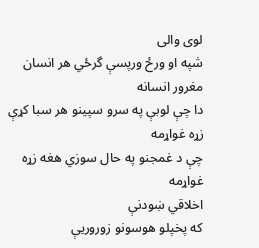لوی والی
شپه او ورځ ورپسې گرځي هر انسان
مغرور انسانه
دا چې لوبې په سرو سپينو هر سبا کړې
زړه غواړمه
چې د غمجنو په حال سوزي هغه زړه غواړمه
اخلاقي ښودنې
که پخپلو هوسونو زوروريې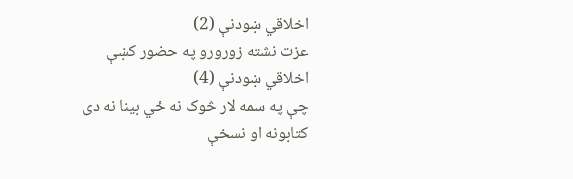اخلاقي ښودنې (2)
عزت نشته زورورو په حضور کښې
اخلاقي ښودنې (4)
چې په سمه لار څوک نه ځي بينا نه دی
کتابونه او نسخې